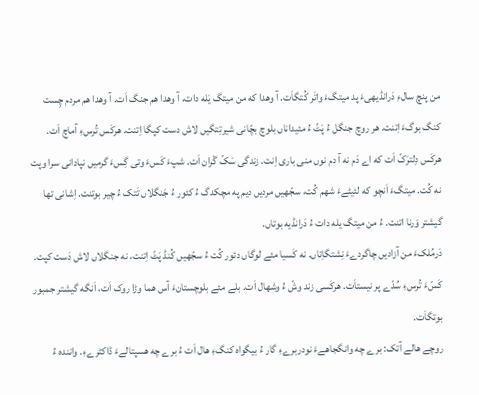من پنچ سالءِ دَرانڈیهیءَ پد میتگءَ واتَر کُتگاَت. آ وھدا که من میتگ یَله دات، آ وھدا ھم جنگ اَت. آ وھدا ھم مردم چِست کنگ بوگءَ اِتنت. ھر روچ جنگل ءُ پَٹّ ءُ مئیداناں بلوچ بچّانی شیرتِتگیں لاش دست کپگا اِتنت. ھرکَس تُرسءِ آماچ اَت. ھرکَس دِلترَکّ اَت که اے دَم نه آ دم نوں منی باری اِنت. زندگی سَکّ گْران اَت. شپءَ کَسءَ وتی گِسءَ گرمیں نپادانی سرا وپت نه کُت. میتگءَ اَنچو که لئیٹےءَ شھم کُت، سجّهیں مردیں دیم په مچکدگ ءُ کئور ءُ جَنگلاں تَتک ءُ چیر بوتنت. اِشانی تها گیشتر وَرنا اتنت. ءُ من میتگ یله دات ءُ دَرانڈیه بوتاں.
دَرمُلکءَ من آزادیں چاگردےءَ نِشتگاِتاں. نه کَسیا مئے لوگاں دئور کُت ءُ سجّهیں کُنڈ پَٹّ اِتنت، نه جنگلاں لاش دَست کپت. کَسّءَ تُرسءِ سُدّے پر نیستاَت. ھرکَسی زند وشّ ءُ وشھال اَت. بلے مئے بلوچستانءَ آس ھما وڑا روک اَت، اَنگه گیشتر جمبور بوتگاَت.
روچے ھالے آتک: برے چه وانگجاهےءَ نودربرےءِ گار ءُ بیگواه کنگءِ ھال اَت ءُ برے چه هسپتالےءَ ڈاکٹرےءِ. واننده ءُ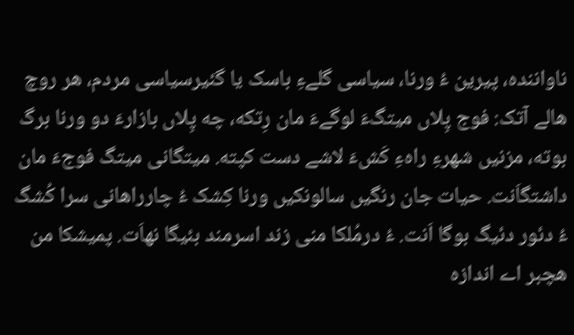ناواننده، پیرین ءُ ورنا، سیاسی گلےءِ باسک یا گئیرسیاسی مردم، هر روچ ھالے آتک: فوج پِلاں میتگءَ لوگےءَ مان رِتکه، چه پِلاں بازارءَ دو ورنا برگ بوته، مزنیں شهرءِ راهءِ کَشءَ لاشے دست کپته. میتگانی میتگ فوجءَ مان داشتگاَنت. حیات جان رنگیں سالونکیں ورنا کِشک ءُ چارراهانی سرا کُشگ ءُ دئور دئیگ بوگا اَنت. ءُ درمُلکا منی زند اسرمند بئیگا نهاَت. پمیشکا من ھچبر اے اندازه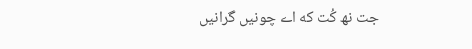جت نھ کُت که اے چونیں گرانیں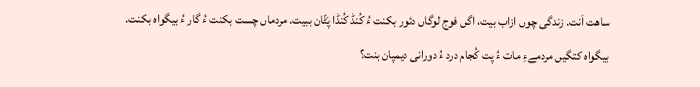ساھت اَنت. زندگی چوں ازاب بیت، اگں فوج لوگاں دئور بکنت ءُ کُنڈ کُنڈا پَٹّان ببیت. مردماں چست بکنت ءُ گار ءُ بیگواه بکنت.
بیگواه کتگیں مردمےءِ مات ءُ پت کُجام درد ءُ دورانی دیمپان بنت؟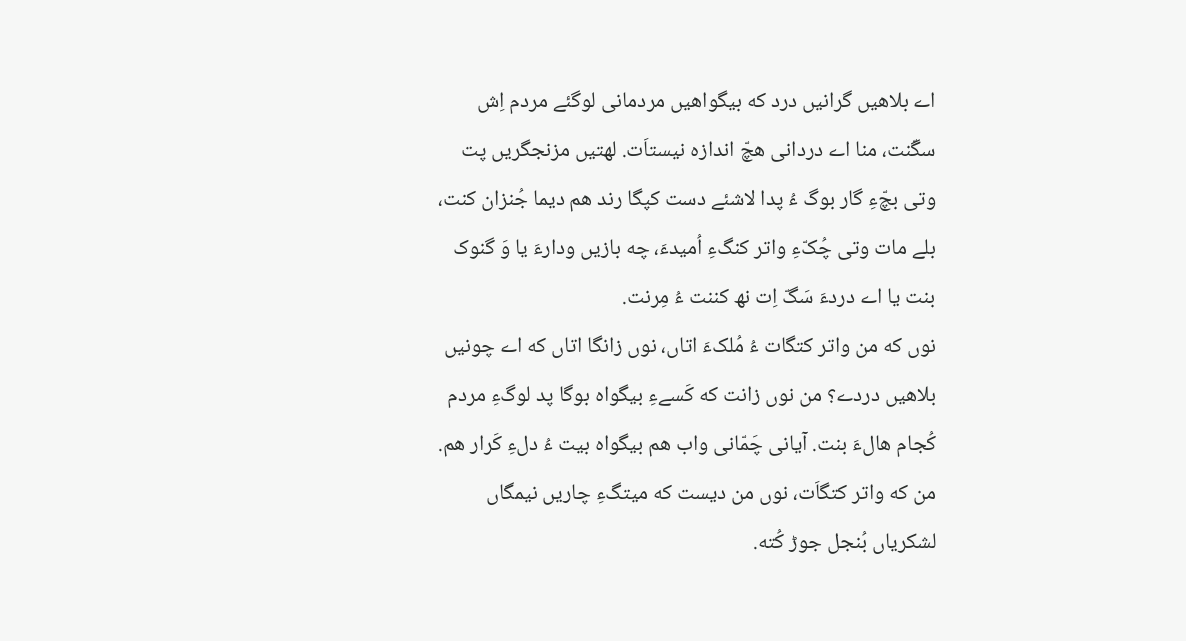اے بلاهیں گرانیں درد که بیگواهیں مردمانی لوگئے مردم اِش سگّنت، منا اے دردانی ھچّ اندازه نیستاَت. لهتیں مزنجگریں پت وتی بچّءِ گار بوگ ءُ پدا لاشئے دست کپگا رند ھم دیما جُنزان کنت، بلے مات وتی چُکّءِ واتر کنگءِ اُمیدءَ، چه بازیں ودارءَ یا وَ گنوک بنت یا اے دردءَ سَگّ اِت نھ کننت ءُ مِرنت.
نوں که من واتر کتگات ءُ مُلکءَ اتاں، نوں زانگا اتاں که اے چونیں بلاهیں دردے؟ من نوں زانت که کَسےءِ بیگواه بوگا پد لوگءِ مردم کُجام ھالءَ بنت. آیانی چَمّانی واب هم بیگواه بیت ءُ دلءِ کَرار هم.
من که واتر کتگاَت، نوں من دیست که میتگءِ چاریں نیمگاں لشکریاں بُنجل جوڑ کُته.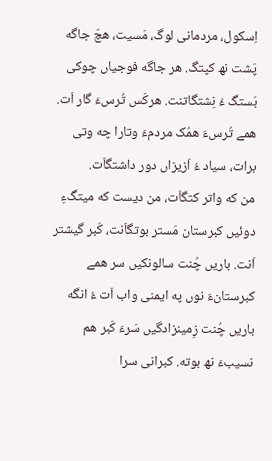اِسکول، مردمانی لوگ، مَسیت، ھچّ جاگه پَشت نھ کپتگ. ھر جاگه فوجیاں چوکی بَستگ ءُ نِشتگاتنت. ھرکَس تُرسءَ گار اَت. ھمے تُرسءَ ھمُک مردمءَ وتارا چه وتی برات، سیاد ءُ اَزیزاں دور داشتگاَت.
من که واتر کتگاَت، من دیست که میتگءِ دوئیں کبرستان مَستر بوتگاَنت، کَبر گیشتر اَنت. باریں چُنت سالونکیں سر ھمے کبرستانءَ نوں په ایمنی واب اَت ءُ انگه باریں چُنت زِمینزادگیں سَرءَ کَبر هم نسیبءَ نھ بوته. کبرانی سرا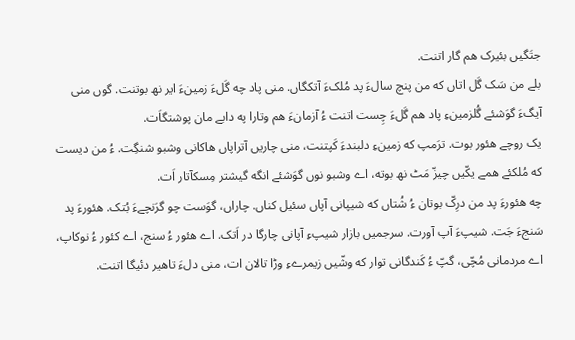جتَگیں بئیرک هم گار اتنت.
بلے من سَک گَل اتاں که من پنچ سالءَ پد مُلکءَ آتکگاں. منی پاد چه گَلءَ زمینءَ ایر نھ بوتنت. گوں منی آیگءَ گوَشئے گُلزمینءِ پاد هم گَلءَ چِست اتنت ءُ آزمانءَ هم وتارا په دابے مان پوشتگاَت.
یک روچے ھئور بوت. ترَمپ که زمینءِ دلبندءَ کَپتنت، منی چاریں آتراپاں ھاکانی وشبو شنگِت. ءُ من دیست که مُلکئے ھمے یکّیں چیزّ مَٹ نھ بوته، اے وشبو نوں گوَشئے انگه گیشتر مِسکآتار اَت.
چه ھئورءَ پد من درِکّ بوتان ءُ شُتاں که شیپانی آپاں سئیل کناں. چاراں، گوَست چو گرَنچےءَ بُتک. ھئورءَ پد سَنجءَ جَت. شیپءَ آپ آورت. سرجمیں بازار شیپءِ آپانی چارگا در اَتک. اے ھئور ءُ سنج، اے کئور ءُ نوکاپ، اے مردمانی مُچّی، گپّ ءُ کَندگانی توار که وشّیں زیمرےءِ وڑا تالان ات، منی دلءَ تاھیر دئیگا اتنت.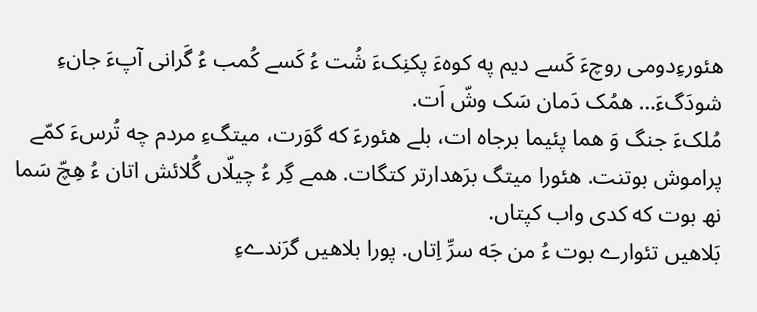هئورءِدومی روچءَ کَسے دیم په کوهءَ پکنِکءَ شُت ءُ کَسے کُمب ءُ گَرانی آپءَ جانءِ شودَگءَ… ھمُک دَمان سَک وشّ اَت.
مُلکءَ جنگ وَ ھما پئیما برجاه ات، بلے ھئورءَ که گوَرت، میتگءِ مردم چه تُرسءَ کمّے پراموش بوتنت. ھئورا میتگ برَهدارتر کتگات. ھمے گِر ءُ چیلّاں گُلائش اتان ءُ هِچّ سَما نھ بوت که کدی واب کپتاں.
بَلاهیں تئوارے بوت ءُ من جَه سرِّ اِتاں. پورا بلاهیں گرَندےءِ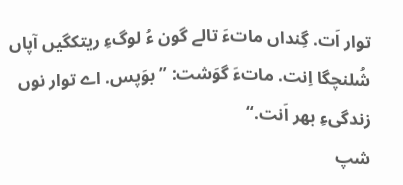توار اَت. گِنداں ماتءَ تالے گون ءُ لوگءِ ریتکگیں آپاں شُلنچگا اِنت. ماتءَ گوَشت: ”بوَپس. اے توار نوں زندگیءِ بھر اَنت.“
شپ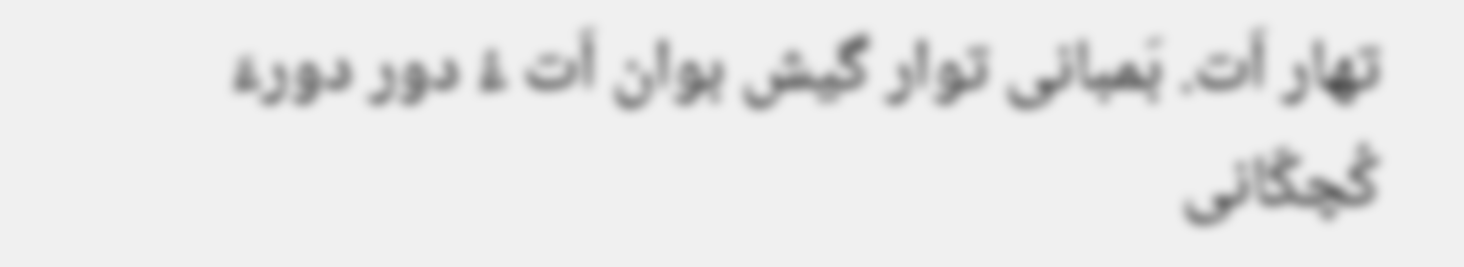تھار اَت. بَمبانی توار گیش بوان اَت ءُ دور دورءَ کُچکّانی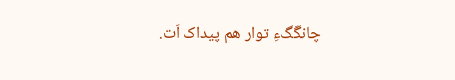چانگَگءِ توار ھم پیداک اَت.